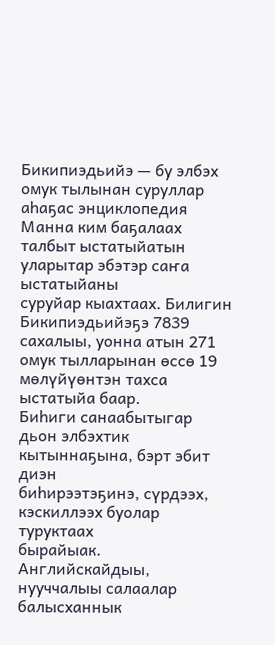Бикипиэдьийэ — бу элбэх омук тылынан суруллар аһаҕас энциклопедия
Манна ким баҕалаах талбыт ыстатыйатын уларытар эбэтэр саҥа ыстатыйаны
суруйар кыахтаах. Билигин Бикипиэдьийэҕэ 7839 сахалыы, уонна атын 271
омук тылларынан өссө 19 мөлүйүөнтэн тахса ыстатыйа баар.
Биһиги санаабытыгар дьон элбэхтик кытыннаҕына, бэрт эбит диэн
биһирээтэҕинэ, сүрдээх, кэскиллээх буолар туруктаах
бырайыак. Английскайдыы, нууччалыы салаалар балысханнык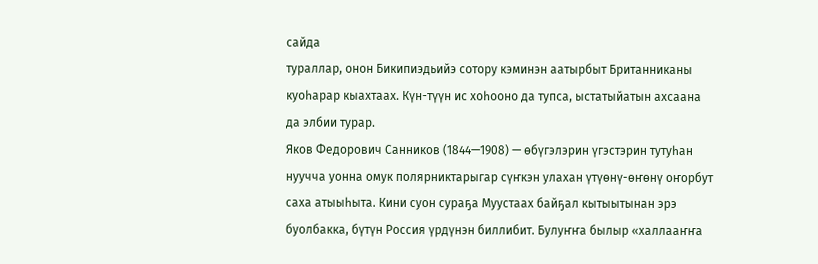сайда
тураллар, онон Бикипиэдьийэ сотору кэминэн аатырбыт Британниканы
куоһарар кыахтаах. Күн-түүн ис хоһооно да тупса, ыстатыйатын ахсаана
да элбии турар.
Яков Федорович Санников (1844—1908) — өбүгэлэрин үгэстэрин тутуһан
нуучча уонна омук полярниктарыгар сүҥкэн улахан үтүөнү-өҥөнү оҥорбут
саха атыыһыта. Кини суон сураҕа Муустаах байҕал кытыытынан эрэ
буолбакка, бүтүн Россия үрдүнэн биллибит. Булуҥҥа былыр «халлааҥҥа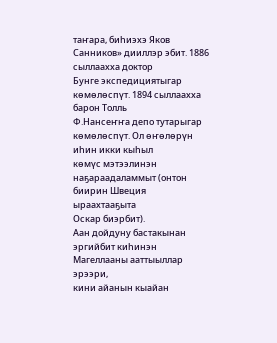таҥара, биһиэхэ Яков Санников» дииллэр эбит. 1886 сыллаахха доктор
Бунге экспедициятыгар көмөлөспүт. 1894 сыллаахха барон Толль
Ф.Нансеҥҥа депо тутарыгар көмөлөспүт. Ол өҥөлөрүн иһин икки кыһыл
көмүс мэтээлинэн наҕараадаламмыт (онтон биирин Швеция ыраахтааҕыта
Оскар биэрбит).
Аан дойдуну бастакынан эргийбит киһинэн Магеллааны ааттыыллар эрээри,
кини айанын кыайан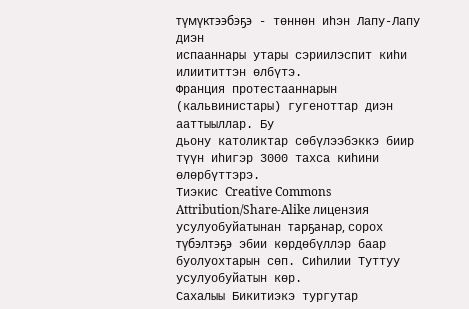түмүктээбэҕэ - төннөн иһэн Лапу-Лапу диэн
испааннары утары сэриилэспит киһи илиититтэн өлбүтэ.
Франция протестааннарын (кальвинистары) гугеноттар диэн ааттыыллар. Бу
дьону католиктар сөбүлээбэккэ биир түүн иһигэр 3000 тахса киһини
өлөрбүттэрэ.
Тиэкис Creative Commons Attribution/Share-Alike лицензия
усулуобуйатынан тарҕанар, сорох түбэлтэҕэ эбии көрдөбүллэр баар
буолуохтарын сөп. Сиһилии Туттуу усулуобуйатын көр.
Сахалыы Бикитиэкэ тургутар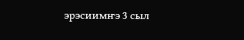эрэсиимҥэ 3 сыл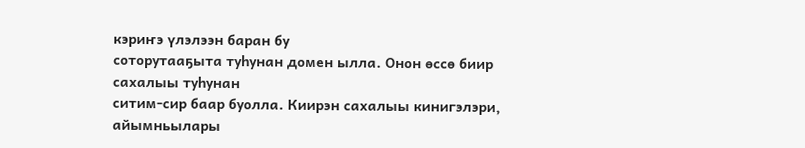кэриҥэ үлэлээн баран бу
соторутааҕыта туһунан домен ылла. Онон өссө биир сахалыы туһунан
ситим-сир баар буолла. Киирэн сахалыы кинигэлэри, айымньылары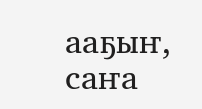ааҕыҥ,
саҥа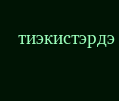тиэкистэрдэ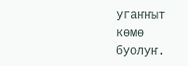угаҥҥыт көмө буолуҥ.